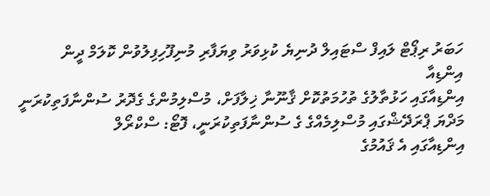ހަބަރު ރިޕޯޓް ލައިފް ސްޓައިލް ދުނިޔެ ކުޅިވަރު ވިޔަފާރި މުނިފޫހިފިލުވުން ކޮލަމް ދީން
އިންޑިއާ
އިންޑިއާގައި ހަޅުތާލުގެ ތުހުމަތުކޮށް ޤާނޫނާ ޚިލާފަށް، މުސްލިމުންގެ ގެދޮރު ސުންނާފަތިކުރަނީ
މަދްޔަ ޕްރަދޭޝްގައި މުސްލިމެއްގެ ގެ ސުންނާފަތިކުރަނީ، ފޮޓޯ: ސްކްރޯލް
އިންޑިއާގައި އެ ޤައުމުގެ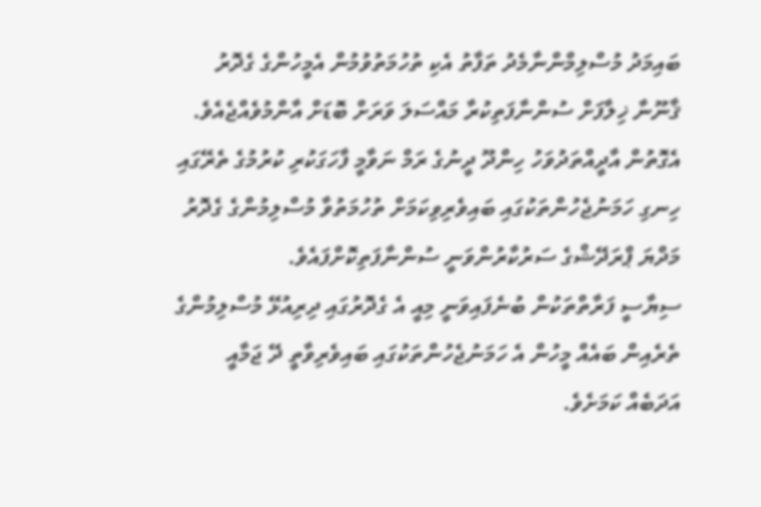ބައިމަދު މުސްލިމްންނާމެދު ތަފާތު އެކި ތުހުމަތުވުމުން އެމީހުންގެ ގެދޮރު ޤާނޫނާ ޚިލާފަށް ސުންނާފަތިކުރާ މައްސަލަ ވަރަށް ބޮޑަށް އާންމުވެއްޖެއެވެ. އެގޮތުން އާދީއްތަދުވަހު ހިންދޫ ދީނުގެ ރަމް ނަވާމީ ފާހަގަކުރި ކުރުމުގެ ތެރޭގައި ހިނގި ހަމަނުޖެހުންތަކުގައި ބައިވެރިވިކަމަށް ތުހުމަތުވާ މުސްލިމުންގެ ގެދޮރު މަދްޔަ ޕްރަދޭޝްގެ ސަރުކާރުންވަނީ ސުންނާފަތިކޮށްފައެވެ.
ސިޔާސީ ފަރާތްތަކުން ބުނެފައިވަނީ މިއީ އެ ގެދޮރުގައި ދިރިއުޅޭ މުސްލިމުންގެ ތެރެއިން ބައެއް މީހުން އެ ހަމަނުޖެހުންތަކުގައި ބައިވެރިވާތީ ދޭ ޖަމާއީ އަދަބެއް ކަމަށެވެ.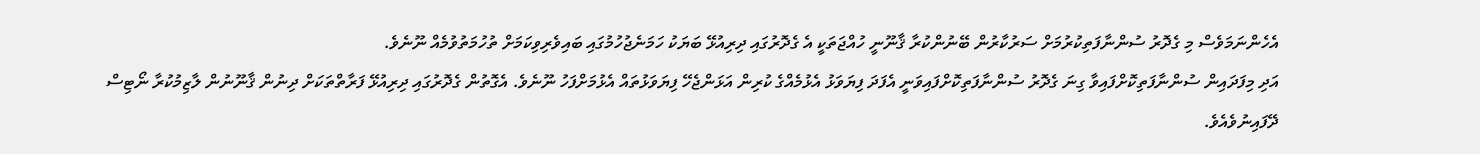އެހެންނަމަވެސް މި ގެދޮރު ސުންނާފަތިކުރުމަށް ސަރުކާރުން ބޭނުންކުރާ ޤާނޫނީ ހުއްޖަތަކީ އެ ގެދޮރުގައި ދިރިއުޅޭ ބަޔަކު ހަމަނެޖުހުމުގައި ބައިވެރިވިކަމަށް ތުހުމަތުވުމެއް ނޫނެވެ.
އަދި މިފަދައިން ސުންނާފަތިކޮށްފައިވާ ގިނަ ގެދޮރު ސުންނާފަތިކޮށްފައިވަނީ އެފަދަ ފިޔަވަޅު އެޅުމެއްގެ ކުރިން އަޅަންޖެހޭ ފިޔަވަޅުތައް އެޅުމަށްފަހު ނޫނެވެ. އެގޮތުން ގެދޮރުގައި ދިރިއުޅޭ ފަރާތްތަކަށް ދިނުން ޤާނޫނުން ލާޒިމުކުރާ ނޯޓިސް ދޭފައިނުވެއެވެ.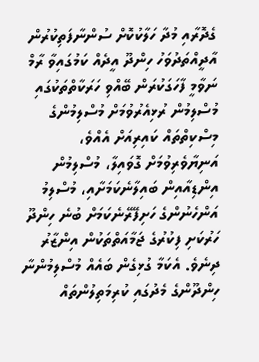ގެދޮރާއި މުދާ ހަލާކުކޮށް ސުންނާފަތިކުރުން
އާދީއްތަދުވަހު ހިންދޫ އީދެއް ކަމުގައިވާ ރާމް ނަވާމީ ފާހަގަކުރަން ބޭއްވި ހަރަކާތްތަކުގައި މުސްލިމުން ރުޅިއެރުވުމަށް މުސްލިމުންގެ މިސްކިތްތައް ކައިރިއަށް އެއްވެ، އަނިޔާވެރިވުމަށް ގޮވައިލާ، މުސްލިމުން އިންޑިއާއިން ބައިލާނެކަމަށާއި، މުސްލިމު އަންހެނުންގެ ހަށިފޭރޭނެކަމަށް ބުނެ ހިންދޫ ހަރުކަށި ފިކުރުގެ ޖަމާއަތްތަކުން އިންޒާރު ދިނެވެ. އެކަމާ ގުޅިގެން ބައެއް މުސްލިމުންނާ ހިންދޫންގެ މެދުގައި ކުރިމަތިލުންތައް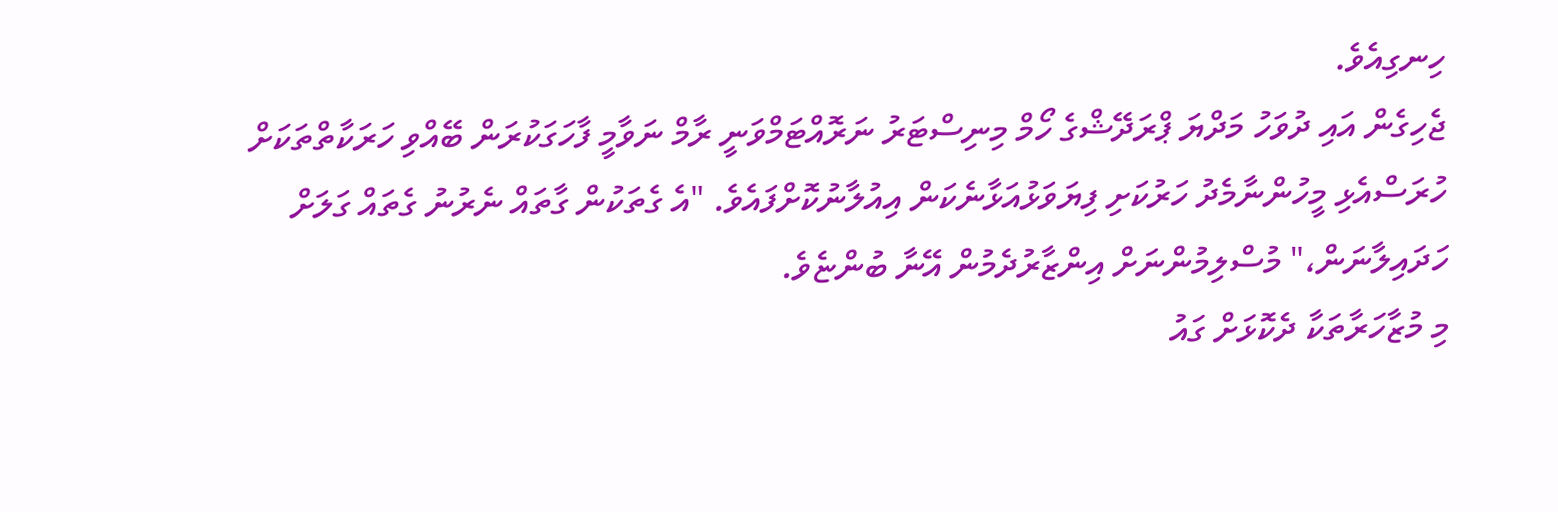ހިނގިއެވެ.
ޖެހިގެން އައި ދުވަހު މަދްޔަ ޕްރަދޭޝްގެ ހޯމް މިނިސްޓަރު ނަރޮއްޓަމްވަނީ ރާމް ނަވާމީ ފާހަގަކުރަން ބޭއްވި ހަރަކާތްތަކަށް ހުރަސްއެޅި މީހުންނާމެދު ހަރުކަށި ފިޔަވަޅުއަޅާނެކަން އިއުލާނުކޮށްފައެވެ. "އެ ގެތަކުން ގާތައް ނެރުނު ގެތައް ގަލަށް ހަދައިލާނަން،" މުސްލިމުންނަށް އިންޒާރުދެމުން އޭނާ ބުންޏެވެ.
މި މުޒާހަރާތަކާ ދެކޮޅަށް ގައު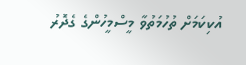އުކިކަމަށް ތުހުމަތުވާ މީސްމީހުންގެ ގެދޮރު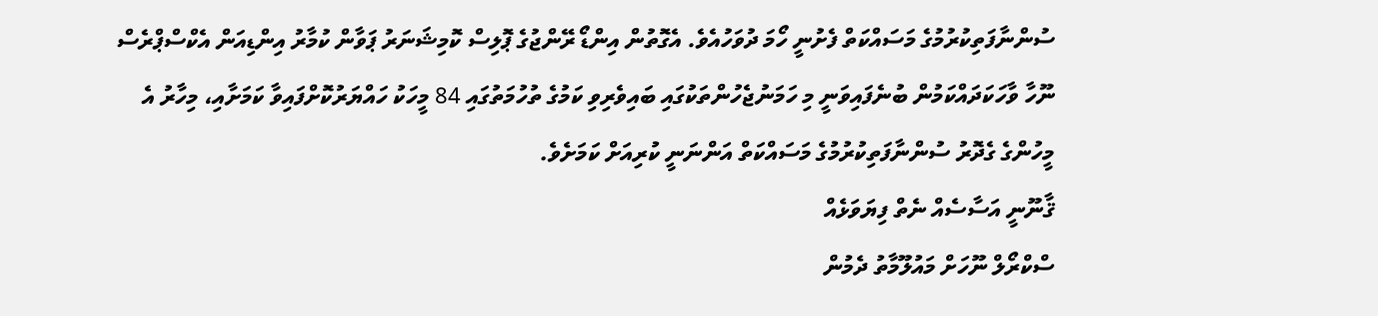ސުންނާފަތިކުރުމުގެ މަސައްކަތް ފެށުނީ ހޯމަ ދުވަހުއެވެ. އެގޮތުން އިންޑޯ ރޭންޖުގެ ޕޮލިސް ކޮމިޝަނަރު ޕަވާން ކުމާރު އިންޑިއަން އެކްސްޕްރެސް ނޫހާ ވާހަކަދައްކަމުން ބުނެފައިވަނީ މި ހަމަނުޖެހުންތަކުގައި ބައިވެރިވި ކަމުގެ ތުހުމަތުގައި 84 މީހަކު ހައްޔަރުކޮށްފައިވާ ކަމަށާއި، މިހާރު އެ މީހުންގެ ގެދޮރު ސުންނާފަތިކުރުމުގެ މަސައްކަތް އަންނަނީ ކުރިއަށް ކަމަށެވެ.
ޤާނޫނީ އަސާސެއް ނެތް ފިޔަވަޅެއް
ސްކްރޯލް ނޫހަށް މައުލޫމާތު ދެމުން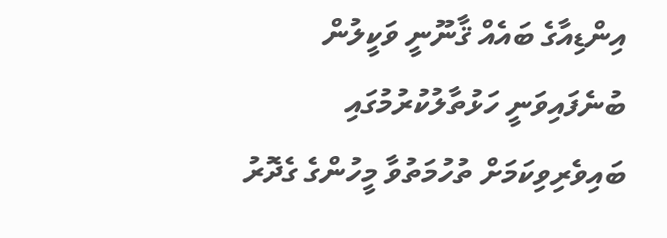އިންޑިއާގެ ބައެއް ޤާނޫނީ ވަކީލުން ބުނެފައިވަނީ ހަޅުތާލުކުރުމުގައި ބައިވެރިވިކަމަށް ތުހުމަތުވާ މީހުންގެ ގެދޮރު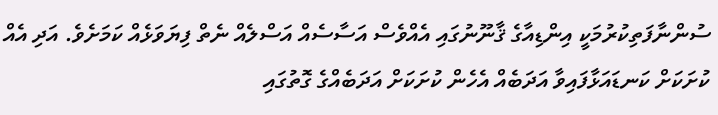ސުންނާފަތިކުރުމަކީ އިންޑިއާގެ ޤާނޫނުގައި އެއްވެސް އަސާސެއް އަސްލެއް ނެތް ފިޔަވަޅެއް ކަމަށެވެ. އަދި އެއް ކުށަކަށް ކަނޑައަޅާފައިވާ އަދަބެއް އެހެން ކުށަކަށް އަދަބެއްގެ ގޮތުގައި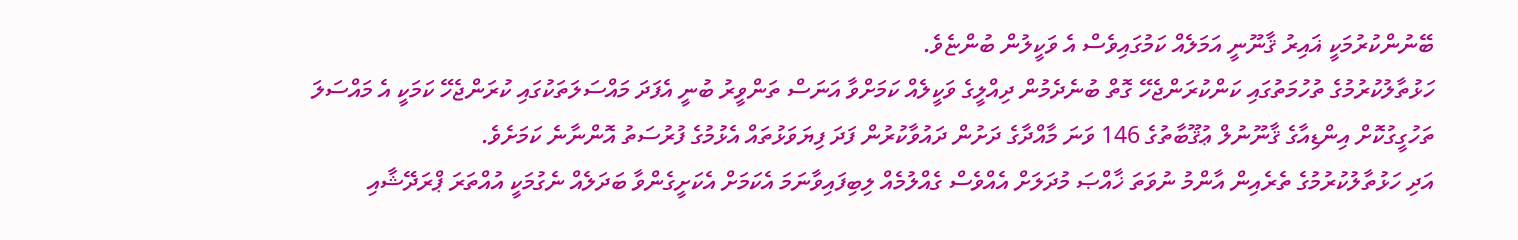ބޭނުންކުރުމަކީ ޣައިރު ޤާނޫނީ އަމަލެއް ކަމުގައިވެސް އެ ވަކީލުން ބުންޏެވެ.
ހަޅުތާލުކުރުމުގެ ތުހުމަތުގައި ކަންކުރަންޖެހޭ ގޮތް ބުނެދެމުން ދިއްލީގެ ވަކީލެއް ކަމަށްވާ އަނަސް ތަންވީރު ބުނީ އެފަދަ މައްސަލަތަކުގައި ކުރަންޖެހޭ ކަމަކީ އެ މައްސަލަ ތަހުގީގުކޮށް އިންޑިއާގެ ޤާނޫނުލް ޢުޤޫބާތުގެ 146 ވަނަ މާއްދާގެ ދަށުން ދައުވާކުރުން ފަދަ ފިޔަވަޅުތައް އެޅުމުގެ ފުރުސަތު އޮންނާނެ ކަމަށެވެ.
އަދި ހަޅުތާލުކުރުމުގެ ތެރެއިން އާންމު ނުވަތަ ޚާއްޞަ މުދަލަށް އެއްވެސް ގެއްލުމެއް ލިބިފައިވާނަމަ އެކަމަށް އެކަށީގެންވާ ބަދަލެއް ނެގުމަކީ އުއްތަރަ ޕްރަދޭޝާއި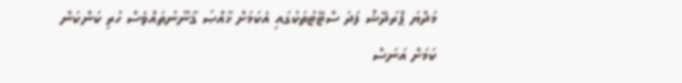މަދްޔަ ޕްރަދޭޝް ފަދަ ސްޓޭޓުތަކުގައި އެކަމަށް ޚާއްޞަ ޤާނޫނުތައްވެސް ހުރި ކަންކަން ކަމަށް އަނަސް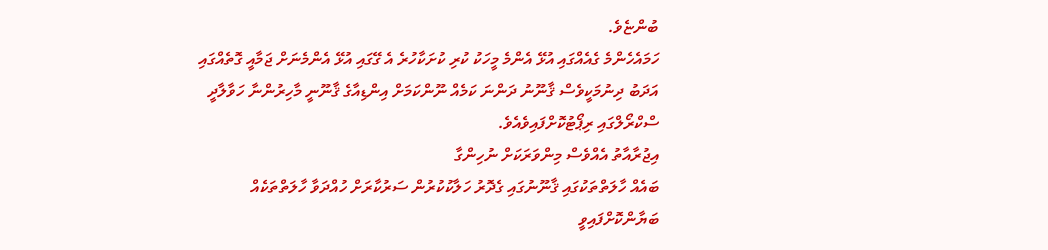ބުންޏެވެ.
ހަމައެހެންމެ ގެއެއްގައި އުޅޭ އެންމެ މީހަކު ކުރި ކުށަކާހުރެ އެ ގޭގައި އުޅޭ އެންމެނަށް ޖަމާއީ ގޮތެއްގައި އަދަބު ދިނުމަކީވެސް ޤާނޫނު ދަންނަ ކަމެއް ނޫންކަމަށް އިންޑިއާގެ ޤާނޫނީ މާހިރުންނާ ހަވާލާދީ ސްކްރޯލްގައި ރިޕޯޓުކޮށްފައިވެއެވެ.
އިޖުރާއާތު އެއްވެސް މިންވަރަކަށް ނުހިންގާ
ބައެއް ހާލަތްތަކުގައި ޤާނޫނުގައި ގެދޮރު ހަލާކުކުރުން ސަރުކާރަށް ހުއްދަވާ ހާލަތްތަކެއް ބަޔާންކޮށްފައިވީ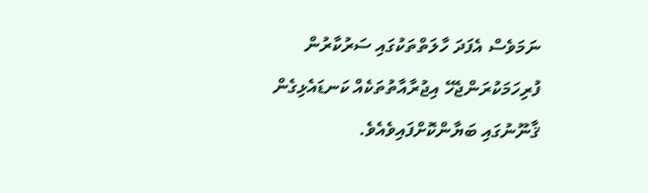ނަމަވެސް އެފަދަ ހާލަތްތަކުގައި ސަރުކާރުން ފުރިހަމަކުރަންޖެހޭ އިޖުރާއާތުތަކެއް ކަނޑައެޅިގެން ޤާނޫނުގައި ބަޔާންކޮށްފައިވެއެވެ.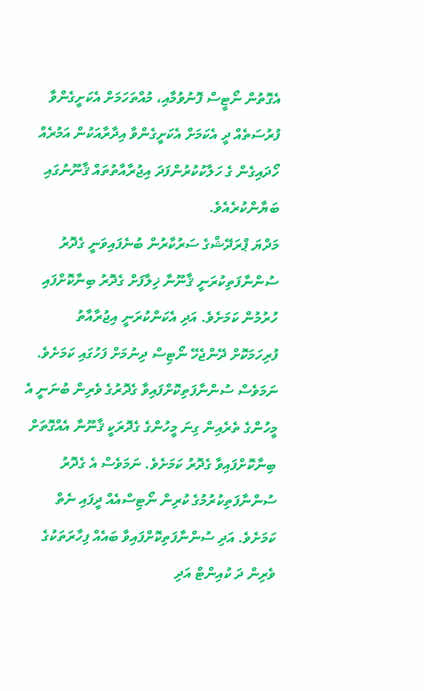އެގޮތުން ނޯޓީސް ފޮނުވުމާއި، މުއްތަހަމަށް އެކަށީގެންވާ ފުރުސަތެއް ދީ އެކަމަށް އެކަށީގެންވާ އިދާރާއަކުން އަމުރެއް ހޯދައިގެން ގެ ހަލާކުކުރުންފަދަ އިޖުރާއާތުތައް ޤާނޫނުގައި ބަޔާންކުރެއެވެ.
މަދްޔަ ޕްރަދޭޝްގެ ސަރުކާރުން ބުނެފައިވަނީ ގެދޮރު ސުންނާފަތިކުރަނީ ޤާނޫނާ ޚިލާފަށް ގެދޮރު ބިނާކޮށްފައި ހުރުމުން ކަމަށެވެ. އަދި އެކަންކުރަނީ އިޖުރާއާތު ފުރިހަމަކޮށް ދޭންޖެހޭ ނޯޓިސް ދިނުމަށް ފަހުގައި ކަމަށެވެ.
ނަމަވެސް ސުންނާފަތިކޮށްފައިވާ ގެދޮރުގެ ވެރިން ބުނަނީ އެ މީހުންގެ ތެރެއިން ގިނަ މީހުންގެ ގެދޮރަކީ ޤާނޫނާ އެއްގޮތަށް ބިނާކޮށްފައިވާ ގެދޮރު ކަމަށެވެ. ނަމަވެސް އެ ގެދޮރު ސުންނާފަތިކުރުމުގެ ކުރިން ނޯޓިސްއެއް ދީފައި ނެތް ކަމަށެވެ. އަދި ސުންނާފަތިކޮށްފައިވާ ބައެއް ފިހާރަތަކުގެ ވެރިން ދަ ކުއިންޓް އަދި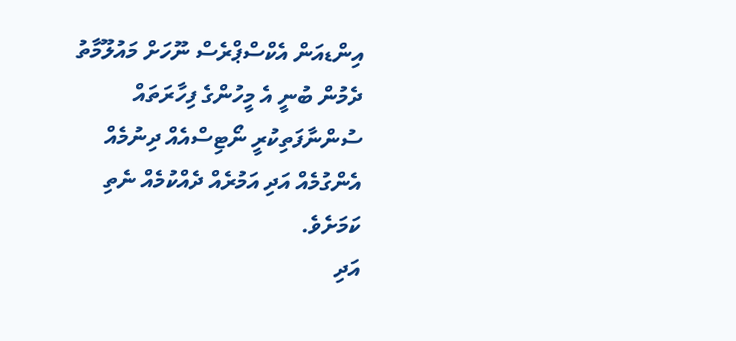އިންޑއަން އެކްސްޕްރެސް ނޫހަށް މައުލޫމާތު ދެމުން ބުނީ އެ މީހުންގެ ފިހާރަތައް ސުންނާފަތިކުރީ ނޯޓިސްއެއް ދިނުމެއް އެންގުމެއް އަދި އަމުރެއް ދެއްކުމެއް ނެތި ކަމަށެވެ.
އަދި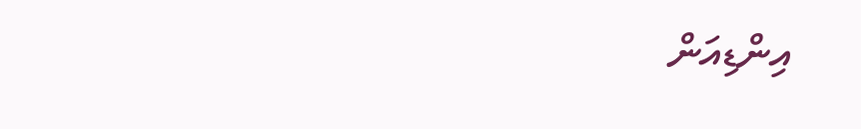އިންޑިއަން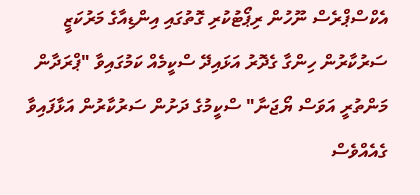އެކްސްޕްރެސް ނޫހުން ރިޕޯޓުކުރި ގޮތުގައި އިންޑިއާގެ މަރުކަޒީ ސަރުކާރުން ހިންގާ ގެދޮރު އަޅައިދޭ ސްކީމެއް ކަމުގައިވާ "ޕްރަދާން މަންތުރީ އަވަސް ޔޯޖަނާ" ސްކީމުގެ ދަށުން ސަރުކާރުން އަޅާފައިވާ ގެއެއްވެސް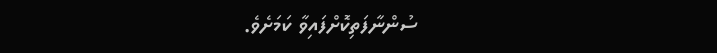ސުންނާފަތިކޮށްފައިވާ ކަމަށެވެ.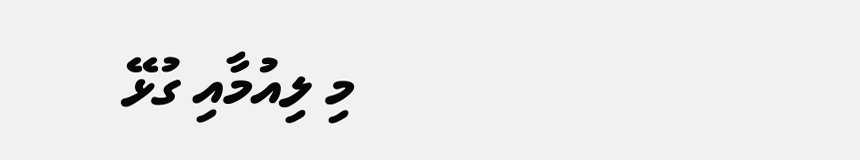މި ލިއުމާއި ގުޅޭ